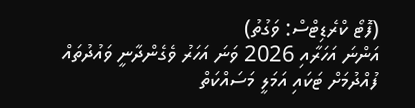(ފޮޓޯ ކްރެޑިޓްސް: ވަގުތު)
އަންނަ އަހަރާއި 2026 ވަނަ އަހަރު ވެގެންދާނީ ވައުދުތައް ފުއްދުމަށް ޓަކައި އަމަލީ މަސައްކަތް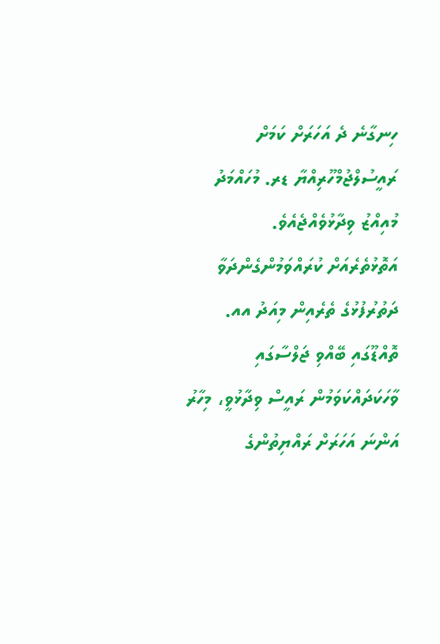ހިނގާނެ ދެ އަހަރަށް ކަމަށް ރައީސުލްޖުމްހޫރިއްޔާ ޑރ. މުހައްމަދު މުއިއްޒު ވިދާޅުވެއްޖެއެވެ.
އަތޮޅުތެރެއަށް ކުރައްވަމުންގެންދަވާ ދަތުރުފުޅުގެ ތެރެއިން މިއަދު އއ. ތޮއްޑޫގައި ބޭއްވި ޖަލްސާގައި ވާހަކަދައްކަވަމުން ރައީސް ވިދާޅުވީ، މިހާރު އަންނަ އަހަރަށް ރައްޔިތުންގެ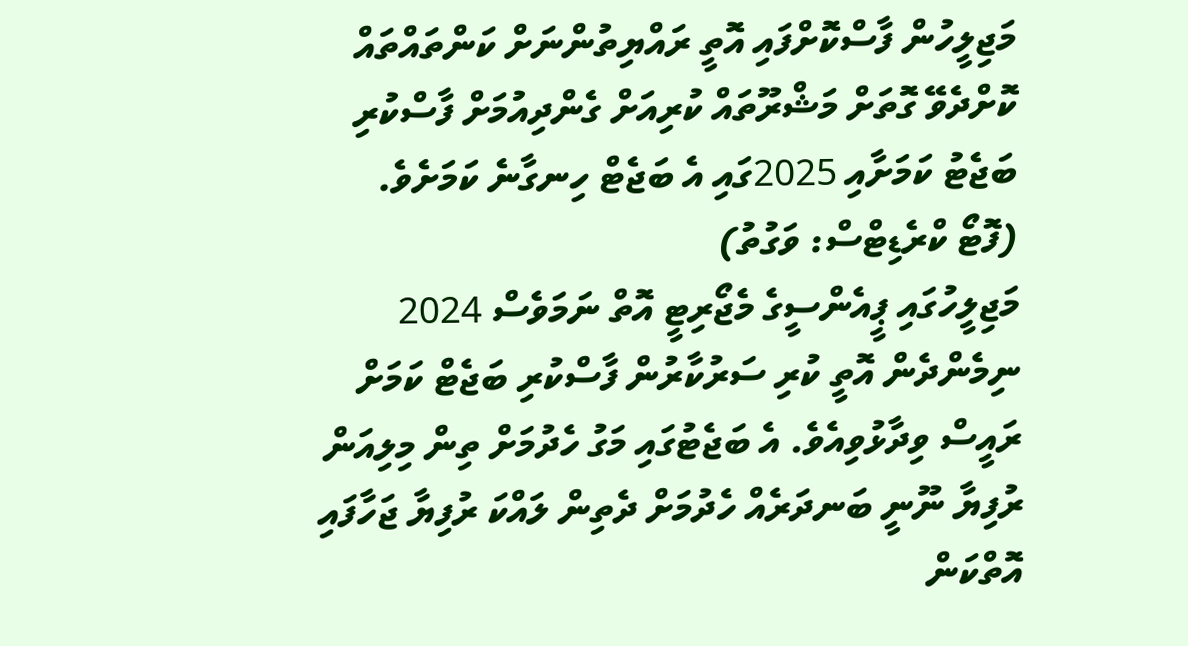މަޖިލީހުން ފާސްކޮށްފައި އޮތީ ރައްޔިތުންނަށް ކަންތައްތައް ކޮށްދެވޭ ގޮތަށް މަޝްރޫތައް ކުރިއަށް ގެންދިއުމަށް ފާސްކުރި ބަޖެޓު ކަމަށާއި 2025ގައި އެ ބަޖެޓް ހިނގާނެ ކަމަށެވެ.
(ފޮޓޯ ކްރެޑިޓްސް: ވަގުތު)
މަޖިލީހުގައި ޕީއެންސީގެ މެޖޯރިޓީ އޮތް ނަމަވެސް 2024 ނިމެންދެން އޮތީ ކުރި ސަރުކާރުން ފާސްކުރި ބަޖެޓް ކަމަށް ރައީސް ވިދާޅުވިއެވެ. އެ ބަޖެޓުގައި މަގު ހެދުމަށް ތިން މިލިއަން ރުފިޔާ ނޫނީ ބަނދަރެއް ހެދުމަށް ދެތިން ލައްކަ ރުފިޔާ ޖަހާފައި އޮތްކަން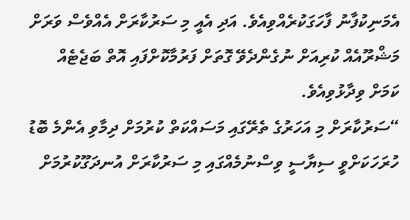އެމަނިކުފާނު ފާހަގަކުރެއްވިއެވެ. އަދި އެއީ މި ސަރުކާރަށް އެއްވެސް ވަރަށް މަޝްރޫއެއް ކުރިއަށް ނުގެންދެވޭ ގޮތަށް ފަރުމާކޮށްފައި އޮތް ބަޖެޓެއް ކަމަށް ވިދާޅުވިއެވެ.
“ސަރުކާރަށް މި އަހަރުގެ ތެރޭގައި މަސައްކަތް ކުރުމަށް ދިމާވި އެންމެ ބޮޑު ހުރަހަކަށްވީ ސިޔާސީ ވިސްނުމެއްގައި މި ސަރުކާރަށް އުނދަގޫކުރުމަށް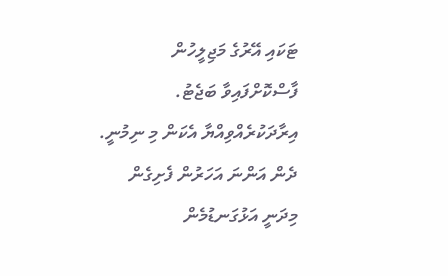ޓަކައި އޭރުގެ މަޖިލީހުން ފާސްކޮށްފައިވާ ބަޖެޓު. އިރާދަކުރެއްވިއްޔާ އެކަން މި ނިމުނީ. ދެން އަންނަ އަހަރުން ފެށިގެން މިދަނީ އަޅުގަނޑުމެން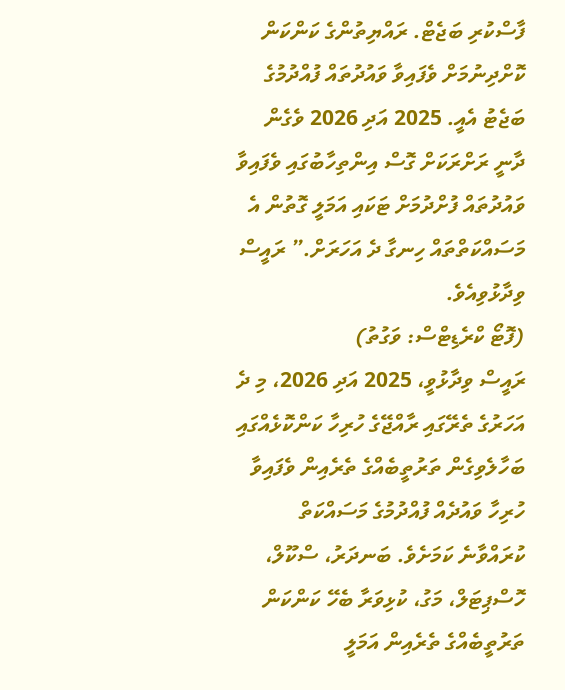ފާސްކުރި ބަޖެޓް. ރައްޔިތުންގެ ކަންކަން ކޮށްދިނުމަށް ވެފައިވާ ވައުދުތައް ފުއްދުމުގެ ބަޖެޓު އެއީ. 2025 އަދި 2026 ވެގެން ދާނީ ރަށްރަކަށް ގޮސް އިންތިހާބުގައި ވެފައިވާ ވައުދުތައް ފުށްދުމަށް ޓަކައި އަމަލީ ގޮތުން އެ މަސައްކަތްތައް ހިނގާ ދެ އަހަރަށް.” ރައީސް ވިދާޅުވިއެވެ.
(ފޮޓޯ ކްރެޑިޓްސް: ވަގުތު)
ރައީސް ވިދާޅުވީ، 2025 އަދި 2026، މި ދެ އަހަރުގެ ތެރޭގައި ރާއްޖޭގެ ހުރިހާ ކަންކޮޅެއްގައި ބަހާލެވިގެން ތަރުތީބެއްގެ ތެރެއިން ވެފައިވާ ހުރިހާ ވައުދެއް ފުއްދުމުގެ މަސައްކަތް ކުރައްވާނެ ކަމަށެވެ. ބަނދަރު، ސްކޫލް، ހޮސްޕިޓަލް، މަގު، ކުޅިވަރާ ބެހޭ ކަންކަން ތަރުތީބެއްގެ ތެރެއިން އަމަލީ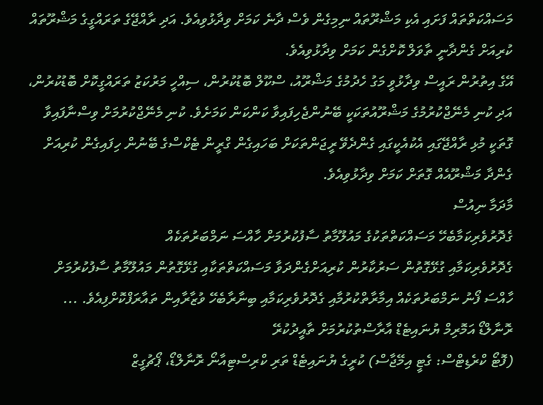މަސައްކަތްތައް ފަށައި އެކި މަޝްރޫތައް ނިމިގެން ވެސް ދާނެ ކަމަށް ވިދާޅުވިއެވެ. އަދި ރާއްޖޭގެ ތަރައްގީގެ މަޝްރޫތައް ކުރިއަށް ގެންދާނީ ތާވަލް ކޮށްގެން ކަމަށް ވިދާޅުވިއެވެ.
އޭގެ އިތުރުން ރައީސް ވިދާޅުވީ މަގު ހެދުމުގެ މަޝްރޫއު، ސްކޫލް ބޮޑުކުރުން، ސިއްހީ މަރުކަޒު ތަރައްގީކޮށް ބޮޑުކުރުން، އަދި ކުނި މެނޭޖްކުރުމުގެ މަޝްރޫއުތަކަކީ ބޭނުންޖެހިފައިވާ ކަންކަން ކަމަށެވެ. ކުނި މެނޭޖްކުރުމަށް ވިސްނާފައިވާ ގޮތަކީ މުޅި ރާއްޖޭގައި އެކުއެކީގައި ގެންދެވޭ ރީޖަންތަކަށް ބަހައިގެން ގްރީން ޓެކްސްގެ ބޭނުން ހިފައިގެން ކުރިއަށް ގެންދާ މަޝްރޫއެއް ގޮތަށް ކަމަށް ވިދާޅުވިއެވެ.
މާދަމާ ނިއުސް
ގެދޮރުވެރިކަމާބެހޭ މަސައްކަތްތަކުގެ މައުލޫމާތު ސާފުކުރުމަށް ހާއްސަ ނަމްބަރުތަކެއް
ގެދޮރުވެރިކަމާއި ގުޅޭގޮތުން ސަރުކާރުން ކުރިއަށްގެންދަވާ މަސައްކަތްތަކާއި ގުޅޭގޮތުން މައުލޫމާތު ސާފުކުރުމަށް ހާއްސަ ފޯނު ނަމްބަރުތަކެއް އިމާރާތްކުރުމާއި ގެދޮރުވެރިކަމާއި ބިނާރާބެހޭ ވުޒާރާއިން ތައާރަފްކޮށްފިއެވެ. ...
ރޮނާލްޑޯ އަމޮރިމް ޔުނައިޓެޑް އާރާސްތުކުރުމަށް ތާއީދުކުރޭ
(ފޮޓޯ ކްރެޑިޓްސް: ގެޓީ އިމޭޖާސް) ކުރީގެ ޔުނައިޓެޑް ތަރި ކްރިސްޓިއާނޯ ރޮނާލްޑޯ، ޕޯޗުގީޒް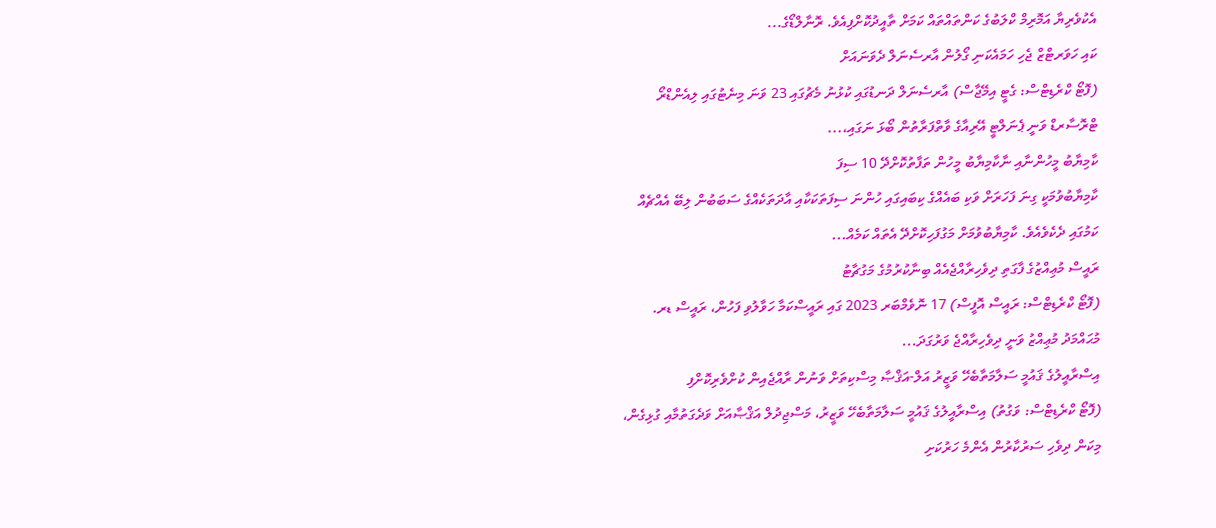އެކުވެރިޔާ އަމޮރިމް ކްލަބުގެ ކަންތައްތައް ކަމަށް ތާއީދުކޮށްފިއެވެ. ރޮނާލްޑޯގެ...
ކައި ހަވަރޓްޒް ޖެހި ހަމައެކަނި ގޯލުން އާރސެނަލް ދެވަނައަށް
(ފޮޓޯ ކްރެޑިޓްސް: ގެޓީ އިމޭޖާސް) އާރސެނަލް ދަނޑުގައި ކުޅުނު މެޗުގައި 23 ވަނަ މިނެޓުގައި ލިއެންޑްރޯ ޓްރޮސާރޑް ވަނީ ޕެނަލްޓީ އޭރިއާގެ ވާތްފަރާތުން ބޯޅަ ނަގައި،...
ކާމިޔާބު މީހުންނާއި ނާކާމިޔާބު މީހުން ތަފާތުކޮށްދޭ 10 ސިފަ
ކާމިޔާބުވުމަކީ ގިނަ ފަހަރަށް ވަކި ބައެއްގެ ކިބައިގައި ހުންނަ ސިފަތަކަކާއި އާދަތަކެއްގެ ސަބަބުން ލިބޭ އެއްޗެއް ކަމުގައި ދެކެވެއެވެ. ކާމިޔާބުވުމަށް މަގުފަހިކޮށްދޭ އެތައް ކަމެއް...
ރައީސް މުޢިއްޒުގެ ފާގަތި ދިވެހިރާއްޖެއެއް ބިނާކުރުމުގެ މަގުޗާޓު
(ފޮޓޯ ކްރެޑިޓްސް: ރައީސް އޮފީސް) 17 ނޮވެމްބަރ 2023 ގައި ރައީސްކަމާ ހަވާލުވި ފަހުން، ރައީސް ޑރ. މުޙައްމަދު މުޢިއްޒު ވަނީ ދިވެހިރާއްޖެ ވަރުގަދަ...
އިސްރާއީލުގެ ޤައުމީ ސަލާމަތާބެހޭ ވަޒީރު އަލް-އަޤްޞާ މިސްކިތަށް ވަނުން ރާއްޖެއިން ކުށްވެރިކޮށްފި
(ފޮޓޯ ކްރެޑިޓްސް: ވަގުތު) އިސްރާއީލުގެ ޤައުމީ ސަލާމަތާބެހޭ ވަޒީރު، މަސްޖިދުލް އަޤްޞާއަށް ވަދެގަތުމާއި ގުޅިގެން، މިކަން ދިވެހި ސަރުކާރުން އެންމެ ހަރުކަށި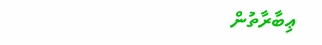ޢިބާރާތުން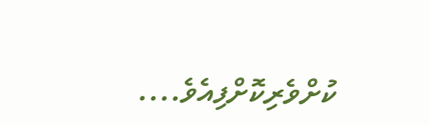ކުށްވެރިކޮށްފިއެވެ....